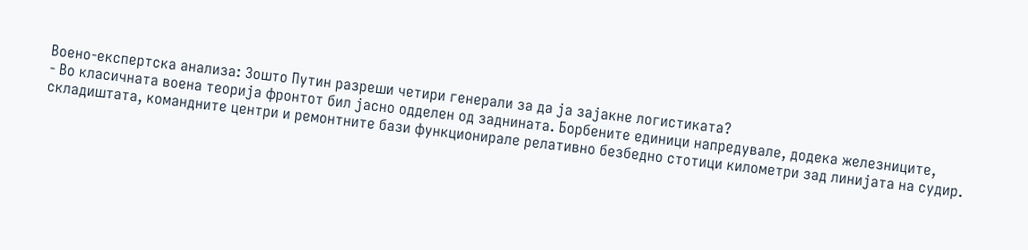Воено-експертска анализа: Зошто Путин разреши четири генерали за да ја зајакне логистиката?
- Во класичната воена теорија фронтот бил јасно одделен од заднината. Борбените единици напредувале, додека железниците, складиштата, командните центри и ремонтните бази функционирале релативно безбедно стотици километри зад линијата на судир.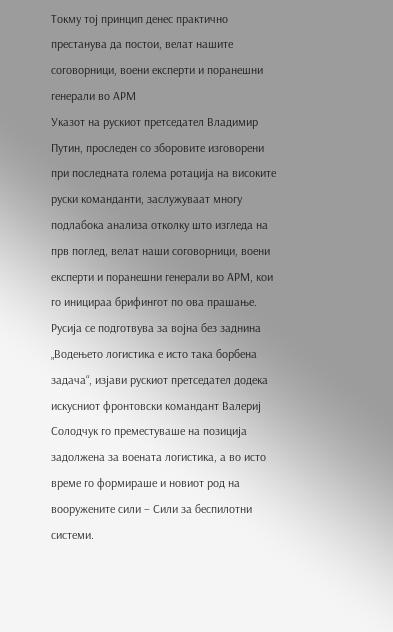Токму тој принцип денес практично престанува да постои, велат нашите соговорници, воени експерти и поранешни генерали во АРМ
Указот на рускиот претседател Владимир Путин, проследен со зборовите изговорени при последната голема ротација на високите руски команданти, заслужуваат многу подлабока анализа отколку што изгледа на прв поглед, велат наши соговорници, воени експерти и поранешни генерали во АРМ, кои го иницираа брифингот по ова прашање.
Русија се подготвува за војна без заднина
„Водењето логистика е исто така борбена задача“, изјави рускиот претседател додека искусниот фронтовски командант Валериј Солодчук го преместуваше на позиција задолжена за воената логистика, а во исто време го формираше и новиот род на вооружените сили – Сили за беспилотни системи.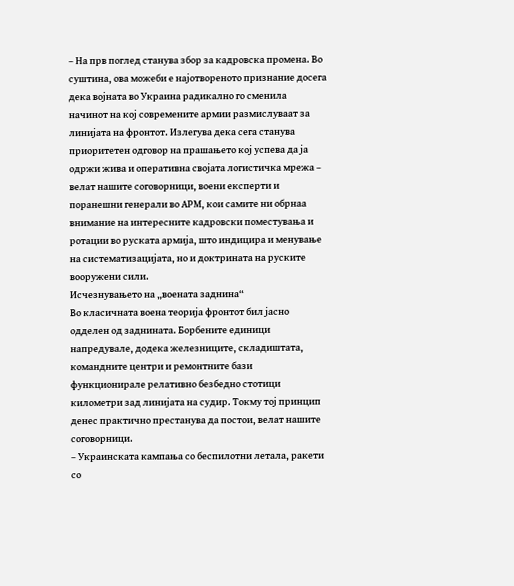– На прв поглед станува збор за кадровска промена. Во суштина, ова можеби е најотвореното признание досега дека војната во Украина радикално го сменила начинот на кој современите армии размислуваат за линијата на фронтот. Излегува дека сега станува приоритетен одговор на прашањето кој успева да ја одржи жива и оперативна својата логистичка мрежа – велат нашите соговорници, воени експерти и поранешни генерали во АРМ, кои самите ни обрнаа внимание на интересните кадровски поместувања и ротации во руската армија, што индицира и менување на систематизацијата, но и доктрината на руските вооружени сили.
Исчезнувањето на „воената заднина“
Во класичната воена теорија фронтот бил јасно одделен од заднината. Борбените единици напредувале, додека железниците, складиштата, командните центри и ремонтните бази функционирале релативно безбедно стотици километри зад линијата на судир. Токму тој принцип денес практично престанува да постои, велат нашите соговорници.
– Украинската кампања со беспилотни летала, ракети со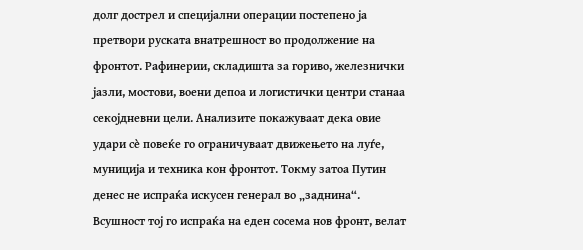долг дострел и специјални операции постепено ја претвори руската внатрешност во продолжение на фронтот. Рафинерии, складишта за гориво, железнички јазли, мостови, воени депоа и логистички центри станаа секојдневни цели. Анализите покажуваат дека овие удари сè повеќе го ограничуваат движењето на луѓе, муниција и техника кон фронтот. Токму затоа Путин денес не испраќа искусен генерал во „заднина“. Всушност тој го испраќа на еден сосема нов фронт, велат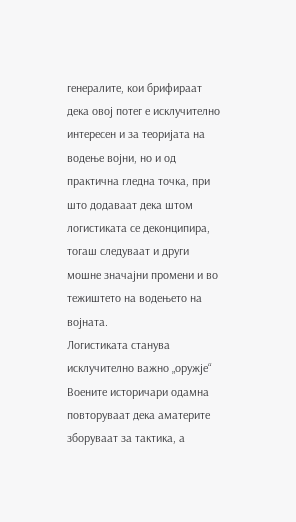генералите, кои брифираат дека овој потег е исклучително интересен и за теоријата на водење војни, но и од практична гледна точка, при што додаваат дека штом логистиката се деконципира, тогаш следуваат и други мошне значајни промени и во тежиштето на водењето на војната.
Логистиката станува исклучително важно „оружје“
Воените историчари одамна повторуваат дека аматерите зборуваат за тактика, а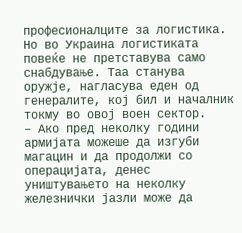професионалците за логистика. Но во Украина логистиката повеќе не претставува само снабдување. Таа станува оружје, нагласува еден од генералите, кој бил и началник токму во овој воен сектор.
– Ако пред неколку години армијата можеше да изгуби магацин и да продолжи со операцијата, денес уништувањето на неколку железнички јазли може да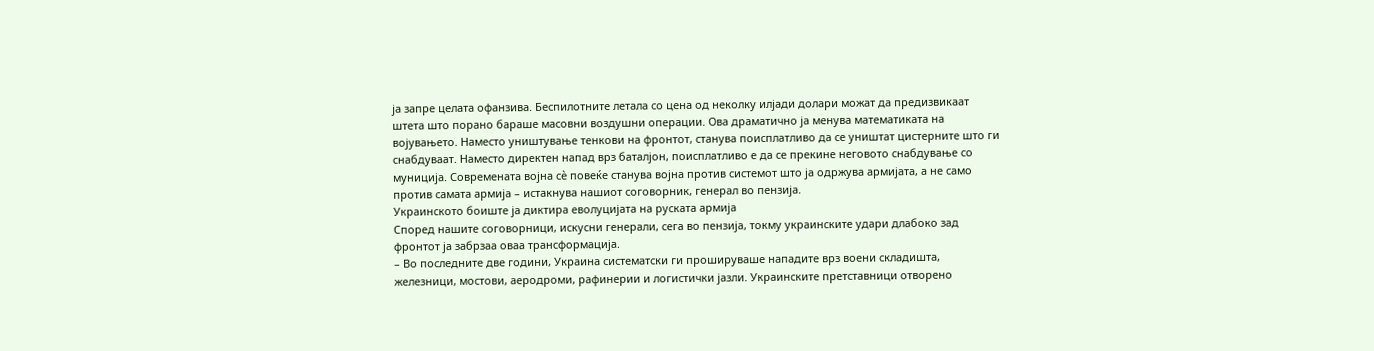ја запре целата офанзива. Беспилотните летала со цена од неколку илјади долари можат да предизвикаат штета што порано бараше масовни воздушни операции. Ова драматично ја менува математиката на војувањето. Наместо уништување тенкови на фронтот, станува поисплатливо да се уништат цистерните што ги снабдуваат. Наместо директен напад врз баталјон, поисплатливо е да се прекине неговото снабдување со муниција. Современата војна сè повеќе станува војна против системот што ја одржува армијата, а не само против самата армија – истакнува нашиот соговорник, генерал во пензија.
Украинското боиште ја диктира еволуцијата на руската армија
Според нашите соговорници, искусни генерали, сега во пензија, токму украинските удари длабоко зад фронтот ја забрзаа оваа трансформација.
– Во последните две години, Украина систематски ги прошируваше нападите врз воени складишта, железници, мостови, аеродроми, рафинерии и логистички јазли. Украинските претставници отворено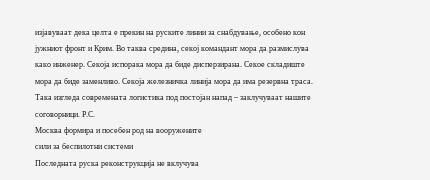изјавуваат дека целта е прекин на руските линии за снабдување, особено кон јужниот фронт и Крим. Во таква средина, секој командант мора да размислува како инженер. Секоја испорака мора да биде дисперзирана. Секое складиште мора да биде заменливо. Секоја железничка линија мора да има резервна траса. Така изгледа современата логистика под постојан напад – заклучуваат нашите соговорници. Р.С.
Москва формира и посебен род на вооружените
сили за беспилотни системи
Последната руска реконструкција не вклучува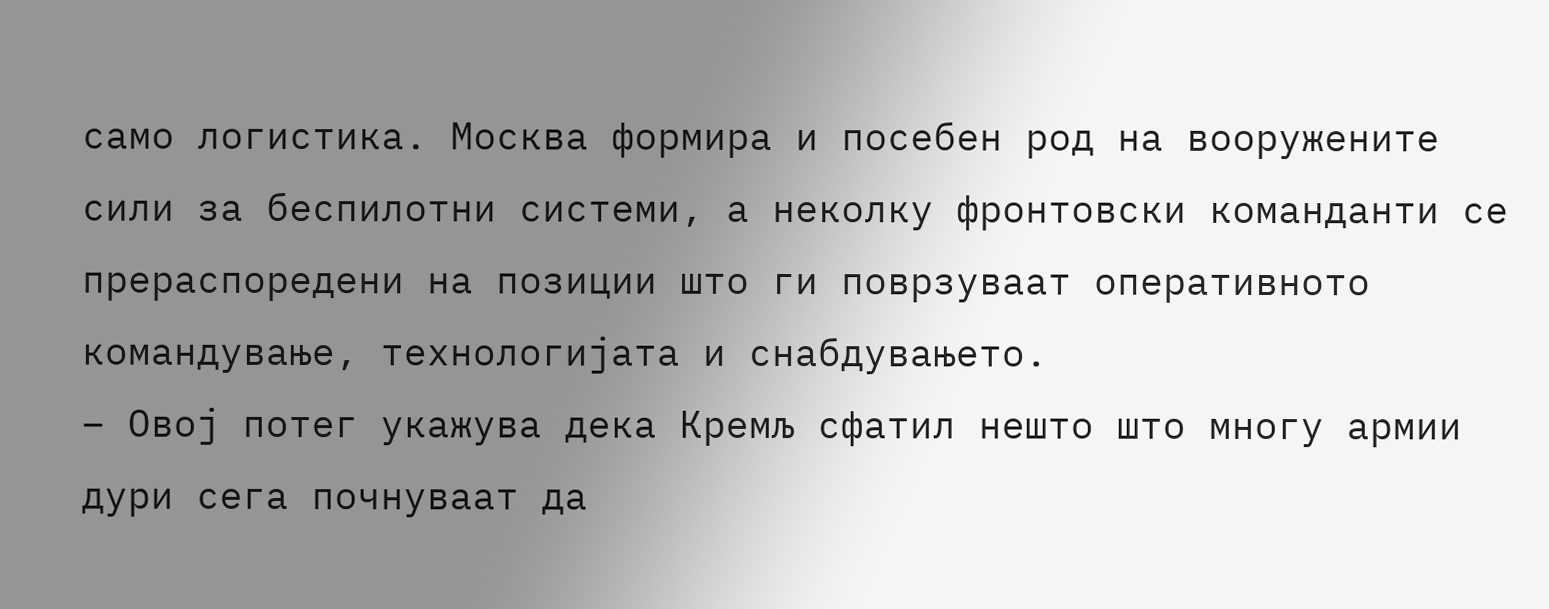само логистика. Москва формира и посебен род на вооружените сили за беспилотни системи, а неколку фронтовски команданти се прераспоредени на позиции што ги поврзуваат оперативното командување, технологијата и снабдувањето.
– Овој потег укажува дека Кремљ сфатил нешто што многу армии дури сега почнуваат да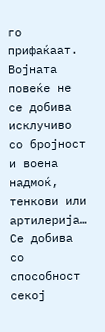го прифаќаат. Војната повеќе не се добива исклучиво со бројност и воена надмоќ, тенкови или артилерија… Се добива со способност секој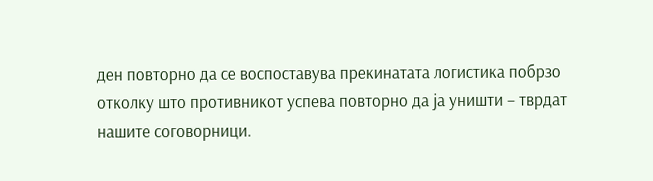ден повторно да се воспоставува прекинатата логистика побрзо отколку што противникот успева повторно да ја уништи – тврдат нашите соговорници.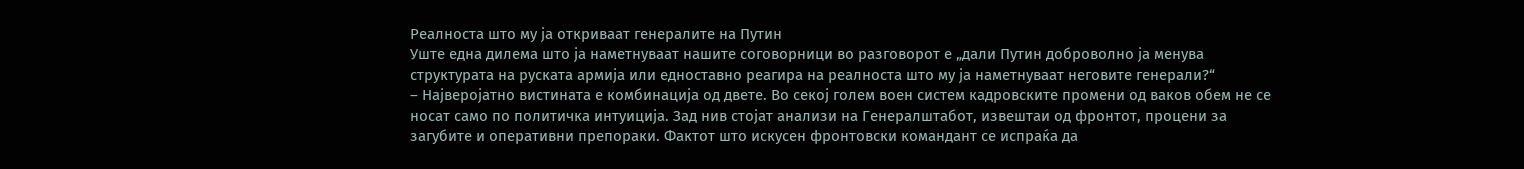Реалноста што му ја откриваат генералите на Путин
Уште една дилема што ја наметнуваат нашите соговорници во разговорот е „дали Путин доброволно ја менува структурата на руската армија или едноставно реагира на реалноста што му ја наметнуваат неговите генерали?“
– Најверојатно вистината е комбинација од двете. Во секој голем воен систем кадровските промени од ваков обем не се носат само по политичка интуиција. Зад нив стојат анализи на Генералштабот, извештаи од фронтот, процени за загубите и оперативни препораки. Фактот што искусен фронтовски командант се испраќа да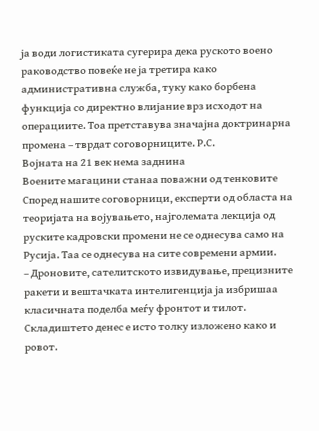ја води логистиката сугерира дека руското воено раководство повеќе не ја третира како административна служба, туку како борбена функција со директно влијание врз исходот на операциите. Тоа претставува значајна доктринарна промена – тврдат соговорниците. Р.С.
Војната на 21 век нема заднина
Воените магацини станаа поважни од тенковите
Според нашите соговорници, експерти од областа на теоријата на војувањето, најголемата лекција од руските кадровски промени не се однесува само на Русија. Таа се однесува на сите современи армии.
– Дроновите, сателитското извидување, прецизните ракети и вештачката интелигенција ја избришаа класичната поделба меѓу фронтот и тилот. Складиштето денес е исто толку изложено како и ровот.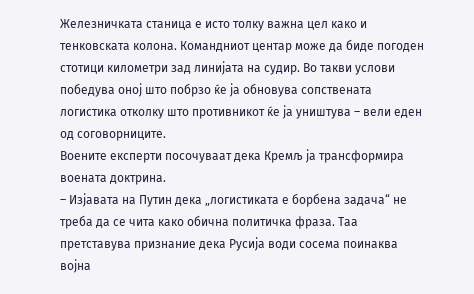Железничката станица е исто толку важна цел како и тенковската колона. Командниот центар може да биде погоден стотици километри зад линијата на судир. Во такви услови победува оној што побрзо ќе ја обновува сопствената логистика отколку што противникот ќе ја уништува – вели еден од соговорниците.
Воените експерти посочуваат дека Кремљ ја трансформира воената доктрина.
– Изјавата на Путин дека „логистиката е борбена задача“ не треба да се чита како обична политичка фраза. Таа претставува признание дека Русија води сосема поинаква војна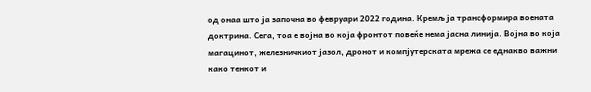од онаа што ја започна во февруари 2022 година. Кремљ ја трансформира воената доктрина. Сега, тоа е војна во која фронтот повеќе нема јасна линија. Војна во која магацинот, железничкиот јазол, дронот и компјутерската мрежа се еднакво важни како тенкот и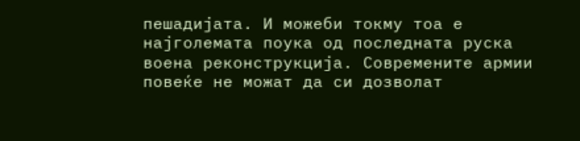пешадијата. И можеби токму тоа е најголемата поука од последната руска воена реконструкција. Современите армии повеќе не можат да си дозволат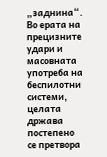„заднина“. Во ерата на прецизните удари и масовната употреба на беспилотни системи, целата држава постепено се претвора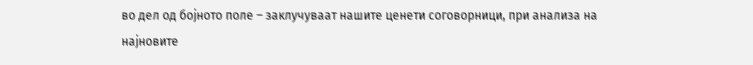во дел од бојното поле – заклучуваат нашите ценети соговорници, при анализа на најновите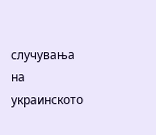случувања на украинското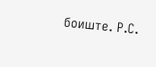боиште. Р.С.